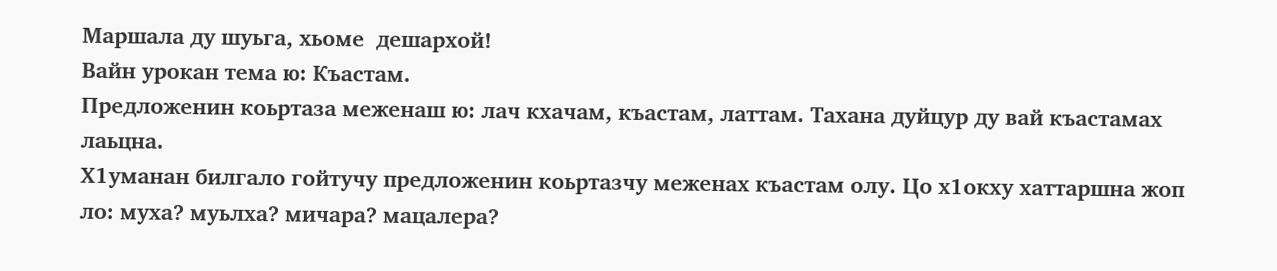Маршала ду шуьга, хьоме  дешархой!
Вайн урокан тема ю: Къастам.
Предложенин коьртаза меженаш ю: лач кхачам, къастам, латтам. Тахана дуйцур ду вай къастамах лаьцна.
Х1уманан билгало гойтучу предложенин коьртазчу меженах къастам олу. Цо х1окху хаттаршна жоп ло: муха? муьлха? мичара? мацалера?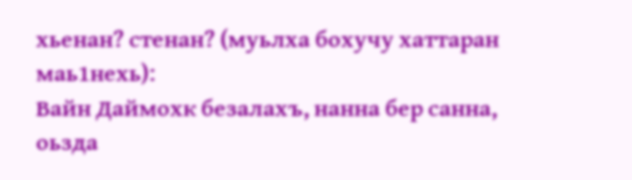хьенан? стенан? (муьлха бохучу хаттаран маь1нехь):
Вайн Даймохк безалахъ, нанна бер санна, оьзда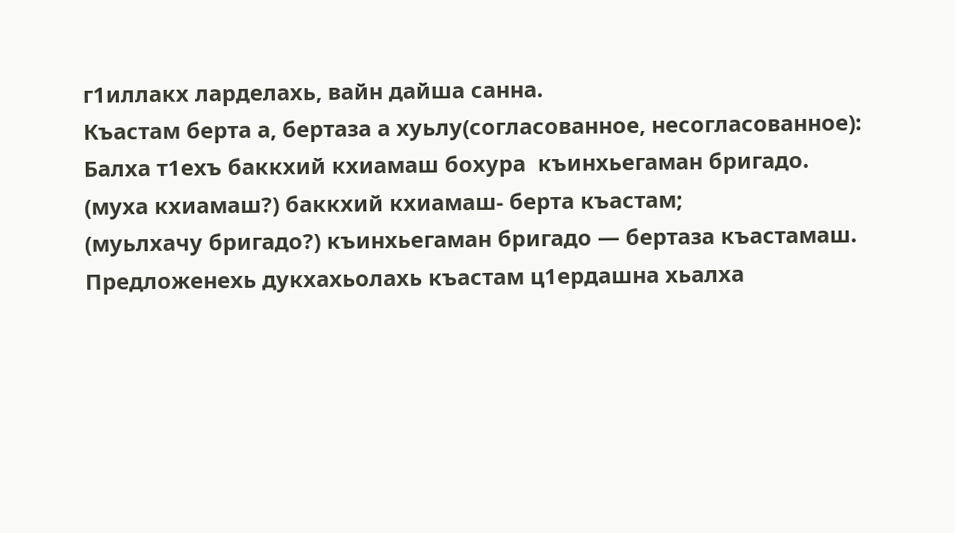г1иллакх ларделахь, вайн дайша санна.
Къастам берта а, бертаза а хуьлу(согласованное, несогласованное):
Балха т1ехъ баккхий кхиамаш бохура  къинхьегаман бригадо.
(муха кхиамаш?) баккхий кхиамаш- берта къастам;
(муьлхачу бригадо?) къинхьегаман бригадо — бертаза къастамаш.
Предложенехь дукхахьолахь къастам ц1ердашна хьалха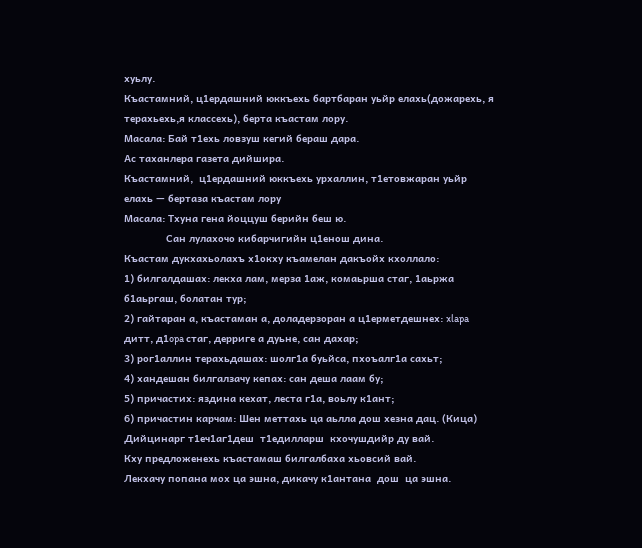хуьлу.
Къастамний, ц1ердашний юккъехь бартбаран уьйр елахь(дожарехь, я терахьехь,я классехь), берта къастам лору.
Масала: Бай т1ехь ловзуш кегий бераш дара.
Ас таханлера газета дийшира.
Къастамний,  ц1ердашний юккъехь урхаллин, т1етовжаран уьйр елахь — бертаза къастам лору
Масала: Тхуна гена йоццуш берийн беш ю.
              Сан лулахочо кибарчигийн ц1енош дина.
Къастам дукхахьолахъ х1окху къамелан дакъойх кхоллало:
1) билгалдашах: лекха лам, мерза 1аж, комаьрша стаг, 1аьржа б1аьргаш, болатан тур;
2) гайтаран а, къастаман а, доладерзоран а ц1ерметдешнех: xlapa дитт, д1opa стаг, дерриге а дуьне, сан дахар;
3) рог1аллин терахьдашах: шолг1а буьйса, пхоъалг1а сахьт;
4) хандешан билгалзачу кепах: сан деша лаам бу;
5) причастих: яздина кехат, леста г1а, воьлу к1ант;
6) причастин карчам: Шен меттахь ца аьлла дош хезна дац. (Кица)
Дийцинарг т1еч1аг1деш  т1едилларш  кхочушдийр ду вай.
Кху предложенехь къастамаш билгалбаха хьовсий вай.
Лекхачу попана мох ца эшна, дикачу к1антана  дош  ца эшна.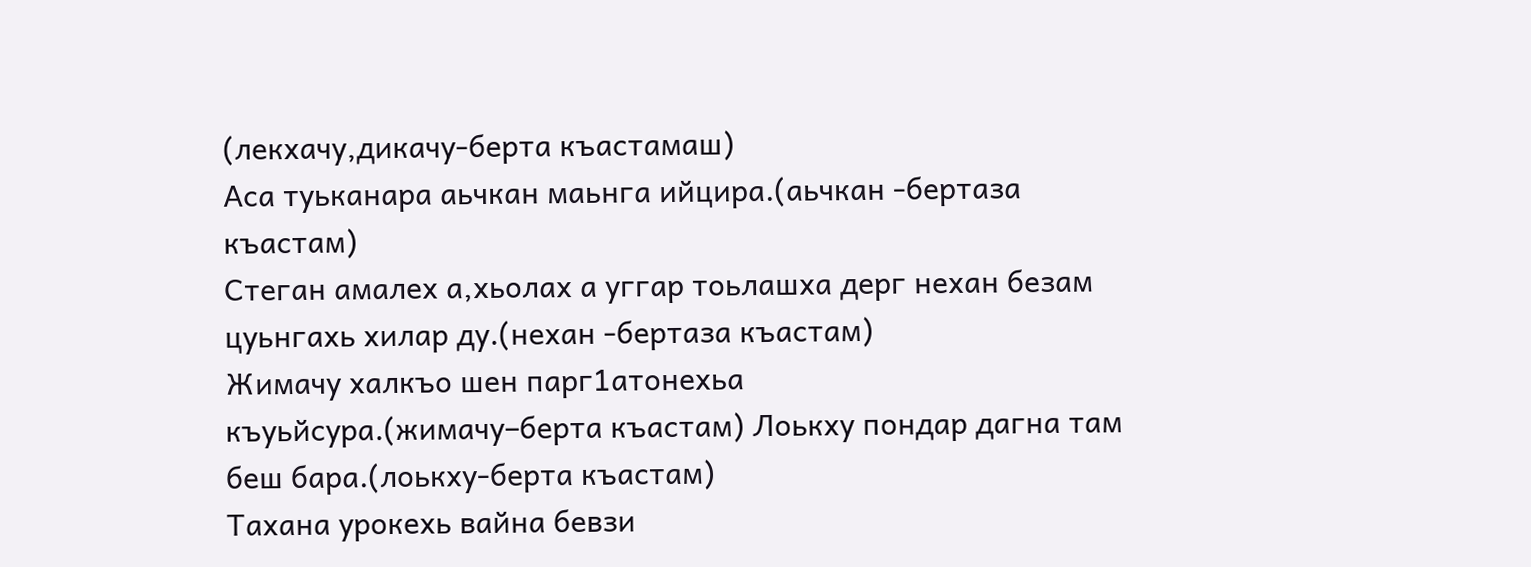(лекхачу,дикачу-берта къастамаш)
Аса туьканара аьчкан маьнга ийцира.(аьчкан -бертаза къастам)
Стеган амалех а,хьолах а уггар тоьлашха дерг нехан безам цуьнгахь хилар ду.(нехан -бертаза къастам)
Жимачу халкъо шен парг1атонехьа къуьйсура.(жимачу–берта къастам) Лоькху пондар дагна там беш бара.(лоькху-берта къастам)
Тахана урокехь вайна бевзи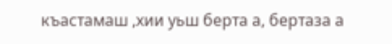къастамаш ,хии уьш берта а, бертаза а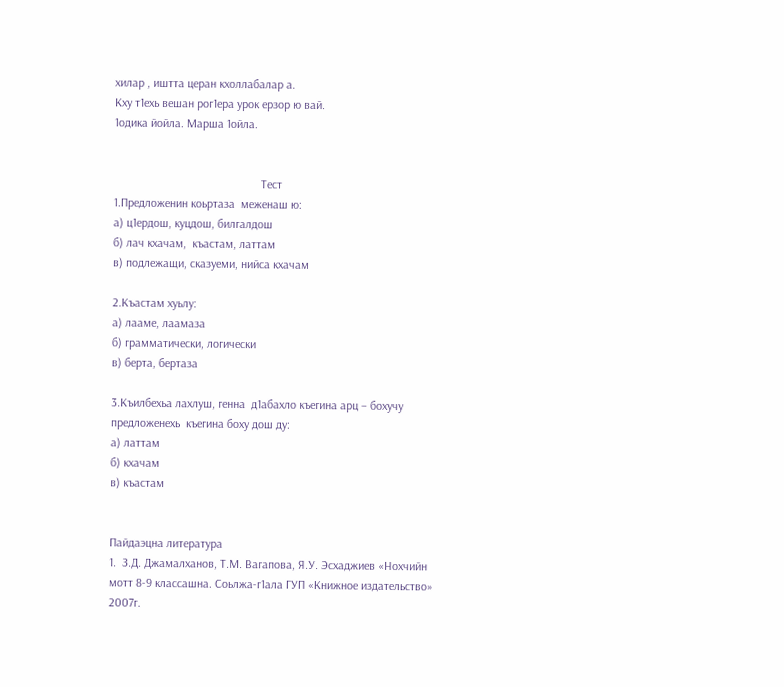хилар , иштта церан кхоллабалар а.
Кху т1ехь вешан рог1ера урок ерзор ю вай.
1одика йойла. Марша 1ойла.


                                                 Тест
1.Предложенин коьртаза  меженаш ю:
а) ц1ердош, куцдош, билгалдош
б) лач кхачам,  къастам, латтам
в) подлежащи, сказуеми, нийса кхачам

2.Къастам хуьлу:
а) лааме, лаамаза
б) грамматически, логически
в) берта, бертаза

3.Къилбехьа лахлуш, генна  д1абахло къегина арц – бохучу  предложенехь  къегина боху дош ду:
а) латтам
б) кхачам
в) къастам


Пайдаэцна литература
1.  З.Д. Джамалханов, Т.М. Вагапова, Я.У. Эсхаджиев «Нохчийн мотт 8-9 классашна. Соьлжа-г1ала ГУП «Книжное издательство» 2007г.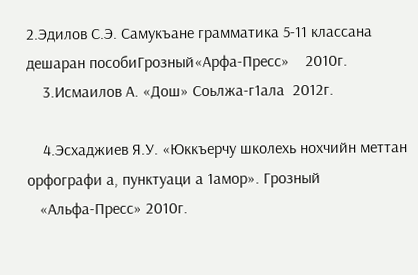2.Эдилов С.Э. Самукъане грамматика 5-11 классана дешаран пособиГрозный«Арфа-Пресс»    2010г.
    3.Исмаилов А. «Дош» Соьлжа-г1ала  2012г.

    4.Эсхаджиев Я.У. «Юккъерчу школехь нохчийн меттан орфографи а, пунктуаци а 1амор». Грозный
   «Альфа-Пресс» 2010г.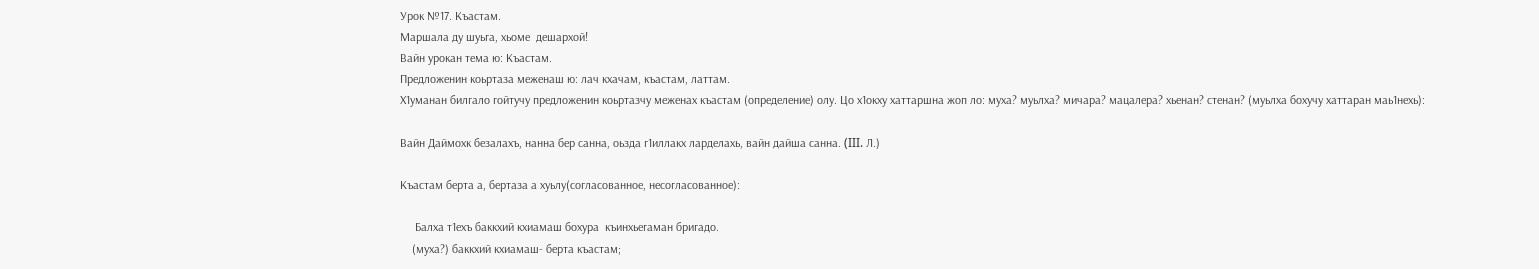Урок №17. Къастам.
Маршала ду шуьга, хьоме  дешархой!
Вайн урокан тема ю: Къастам.
Предложенин коьртаза меженаш ю: лач кхачам, къастам, латтам.
Х1уманан билгало гойтучу предложенин коьртазчу меженах къастам (определение) олу. Цо х1окху хаттаршна жоп ло: муха? муьлха? мичара? мацалера? хьенан? стенан? (муьлха бохучу хаттаран маь1нехь):

Вайн Даймохк безалахъ, нанна бер санна, оьзда г1иллакх ларделахь, вайн дайша санна. (III. Л.)

Къастам берта а, бертаза а хуьлу(согласованное, несогласованное):

     Балха т1ехъ баккхий кхиамаш бохура  къинхьегаман бригадо.
    (муха?) баккхий кхиамаш- берта къастам;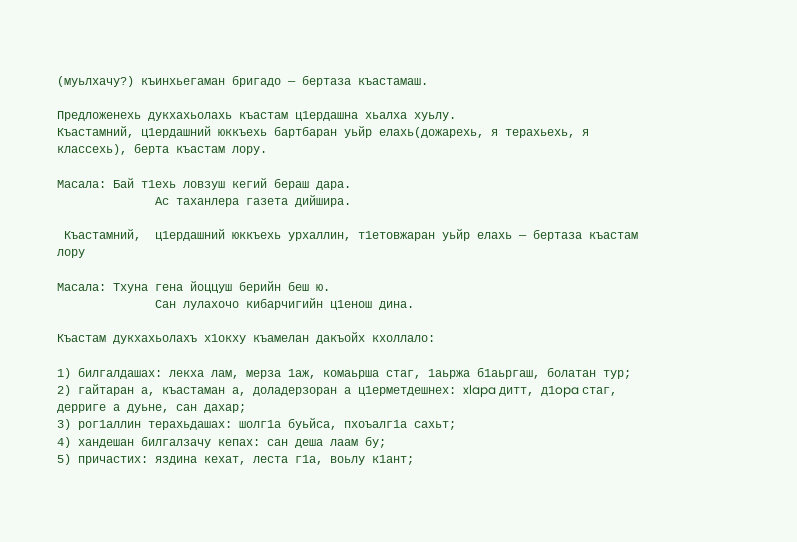(муьлхачу?) къинхьегаман бригадо — бертаза къастамаш.

Предложенехь дукхахьолахь къастам ц1ердашна хьалха хуьлу.
Къастамний, ц1ердашний юккъехь бартбаран уьйр елахь(дожарехь, я терахьехь, я классехь), берта къастам лору.

Масала: Бай т1ехь ловзуш кегий бераш дара.
              Ас таханлера газета дийшира.

 Къастамний,  ц1ердашний юккъехь урхаллин, т1етовжаран уьйр елахь — бертаза къастам лору

Масала: Тхуна гена йоццуш берийн беш ю.
              Сан лулахочо кибарчигийн ц1енош дина.

Къастам дукхахьолахъ х1окху къамелан дакъойх кхоллало:

1) билгалдашах: лекха лам, мерза 1аж, комаьрша стаг, 1аьржа б1аьргаш, болатан тур;
2) гайтаран а, къастаман а, доладерзоран а ц1ерметдешнех: xlapa дитт, д1opa стаг, дерриге а дуьне, сан дахар;
3) рог1аллин терахьдашах: шолг1а буьйса, пхоъалг1а сахьт;
4) хандешан билгалзачу кепах: сан деша лаам бу;
5) причастих: яздина кехат, леста г1а, воьлу к1ант;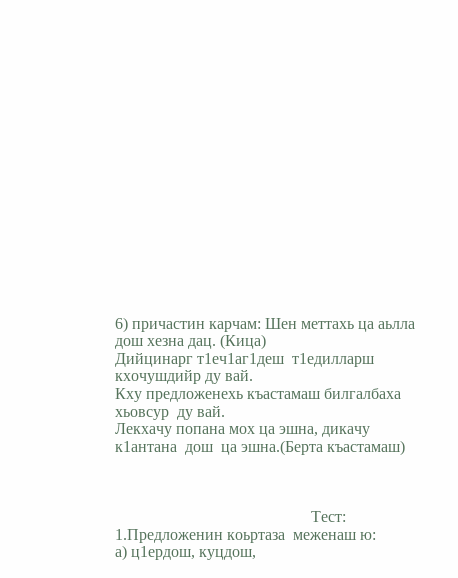6) причастин карчам: Шен меттахь ца аьлла дош хезна дац. (Кица)
Дийцинарг т1еч1аг1деш  т1едилларш  кхочушдийр ду вай.
Кху предложенехь къастамаш билгалбаха хьовсур  ду вай.
Лекхачу попана мох ца эшна, дикачу к1антана  дош  ца эшна.(Берта къастамаш)



                                                 Тест:
1.Предложенин коьртаза  меженаш ю:
а) ц1ердош, куцдош,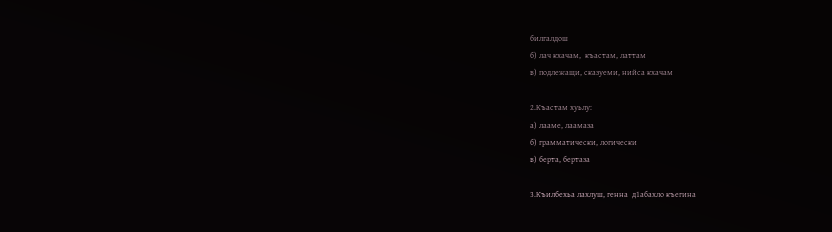билгалдош
б) лач кхачам,  къастам, латтам
в) подлежащи, сказуеми, нийса кхачам

2.Къастам хуьлу:
а) лааме, лаамаза
б) грамматически, логически
в) берта, бертаза

3.Къилбехьа лахлуш, генна  д1абахло къегина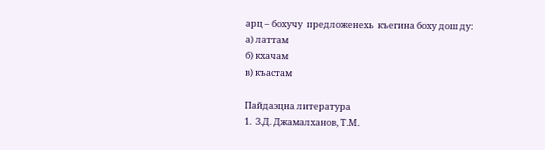арц – бохучу  предложенехь  къегина боху дош ду:
а) латтам
б) кхачам
в) къастам

Пайдаэцна литература
1.  З.Д. Джамалханов, Т.М.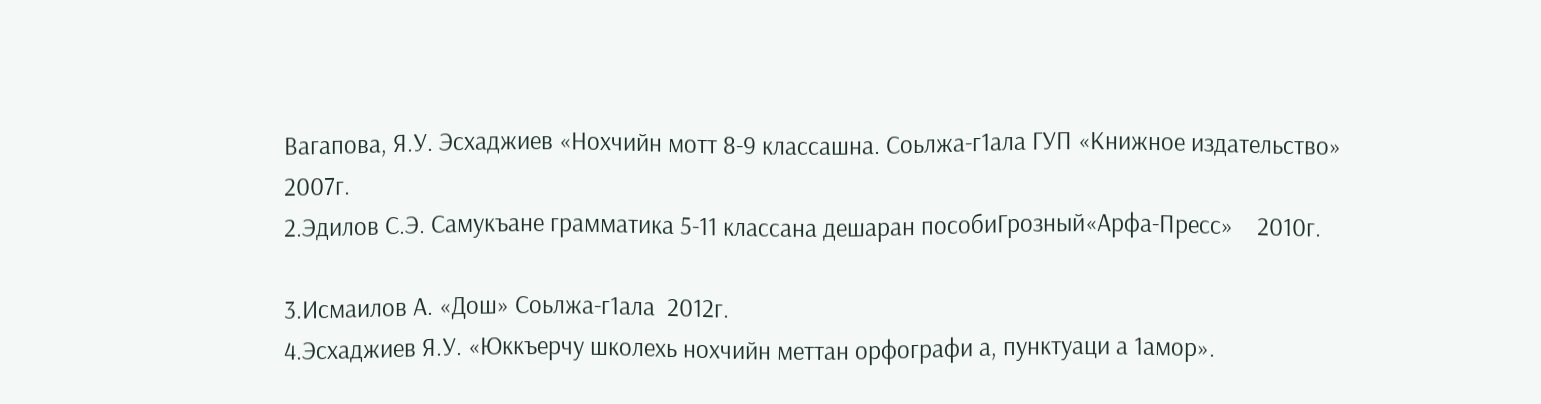Вагапова, Я.У. Эсхаджиев «Нохчийн мотт 8-9 классашна. Соьлжа-г1ала ГУП «Книжное издательство» 2007г.
2.Эдилов С.Э. Самукъане грамматика 5-11 классана дешаран пособиГрозный«Арфа-Пресс»    2010г.

3.Исмаилов А. «Дош» Соьлжа-г1ала  2012г.
4.Эсхаджиев Я.У. «Юккъерчу школехь нохчийн меттан орфографи а, пунктуаци а 1амор».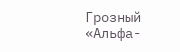Грозный  «Альфа-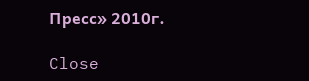Пресс» 2010г.

Close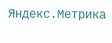Яндекс.Метрика